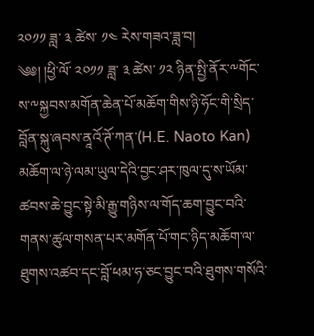༢༠༡༡ ཟླ་ ༣ ཚེས་ ༡༤ རེས་གཟའ་ཟླ་བ།
༄༅། །ཕྱི་ལོ་ ༢༠༡༡ ཟླ་ ༣ ཚེས་ ༡༢ ཉིན་སྤྱི་ནོར་༸གོང་ས་༸སྐྱབས་མགོན་ཆེན་པོ་མཆོག་གིས་ཉི་ཧོང་གི་སྲིད་བློན་སྐུ་ཞབས་ནཱའོ་ཊོ་ཀན་(H.E. Naoto Kan) མཆོག་ལ་ཉེ་ལམ་ཡུལ་དེའི་བྱང་ཤར་ཁུལ་དུ་ས་ཡོམ་ཚབས་ཆེ་བྱུང་སྟེ་མི་རྒྱུ་གཉིས་ལ་གོད་ཆག་བྱུང་བའི་གནས་ཚུལ་གསན་པར་མགོན་པོ་གང་ཉིད་མཆོག་ལ་ཐུགས་འཚབ་དང་བློ་ཕམ་ཧ་ཅང་བྱུང་བའི་ཐུགས་གསོའི་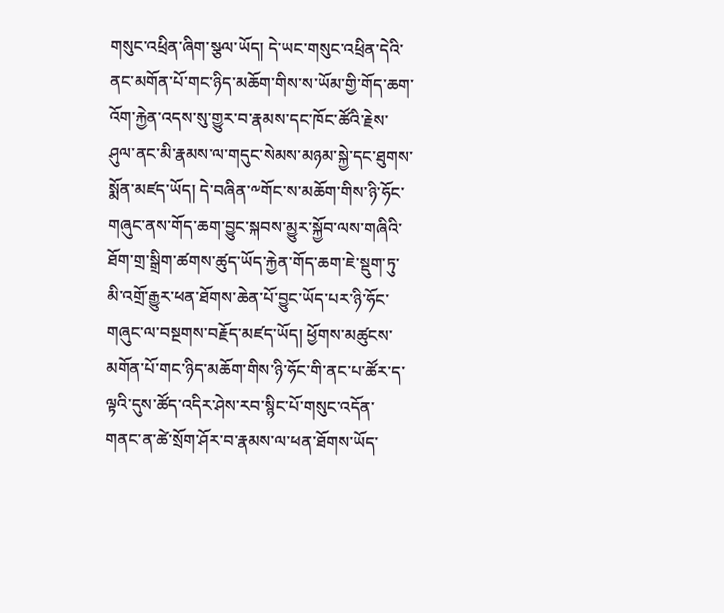གསུང་འཕྲིན་ཞིག་སྩལ་ཡོད། དེ་ཡང་གསུང་འཕྲིན་དེའི་ནང་མགོན་པོ་གང་ཉིད་མཆོག་གིས་ས་ཡོམ་གྱི་གོད་ཆག་འོག་རྐྱེན་འདས་སུ་གྱུར་བ་རྣམས་དང་ཁོང་ཚོའི་རྗེས་ཤུལ་ནང་མི་རྣམས་ལ་གདུང་སེམས་མཉམ་སྐྱེ་དང་ཐུགས་སྨོན་མཛད་ཡོད། དེ་བཞིན་༸གོང་ས་མཆོག་གིས་ཉི་ཧོང་གཞུང་ནས་གོད་ཆག་བྱུང་སྐབས་མྱུར་སྐྱོབ་ལས་གཞིའི་ཐོག་གྲ་སྒྲིག་ཚགས་ཚུད་ཡོད་རྐྱེན་གོད་ཆག་ཇེ་སྡུག་ཏུ་མི་འགྲོ་རྒྱུར་ཕན་ཐོགས་ཆེན་པོ་བྱུང་ཡོད་པར་ཉི་ཧོང་གཞུང་ལ་བསྔགས་བརྗོད་མཛད་ཡོད། ཕྱོགས་མཚུངས་མགོན་པོ་གང་ཉིད་མཆོག་གིས་ཉི་ཧོང་གི་ནང་པ་ཚོར་ད་ལྟའི་དུས་ཚོད་འདིར་ཤེས་རབ་སྙིང་པོ་གསུང་འདོན་གནང་ན་ཚེ་སྲོག་ཤོར་བ་རྣམས་ལ་ཕན་ཐོགས་ཡོད་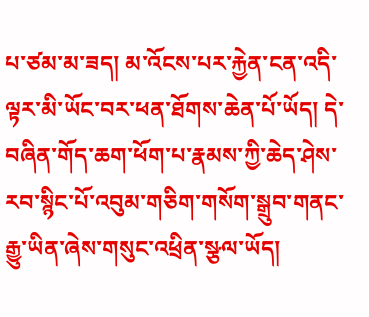པ་ཙམ་མ་ཟད། མ་འོངས་པར་རྐྱེན་ངན་འདི་ལྟར་མི་ཡོང་བར་ཕན་ཐོགས་ཆེན་པོ་ཡོད། དེ་བཞིན་གོད་ཆག་ཕོག་པ་རྣམས་ཀྱི་ཆེད་ཤེས་རབ་སྙིང་པོ་འབུམ་གཅིག་གསོག་སྒྲུབ་གནང་རྒྱུ་ཡིན་ཞེས་གསུང་འཕྲིན་སྩལ་ཡོད།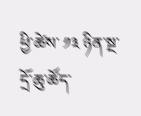ཕྱི་ཚེས་ ༡༣ ཉིན་སྔ་དྲོ་ཆུ་ཚོད་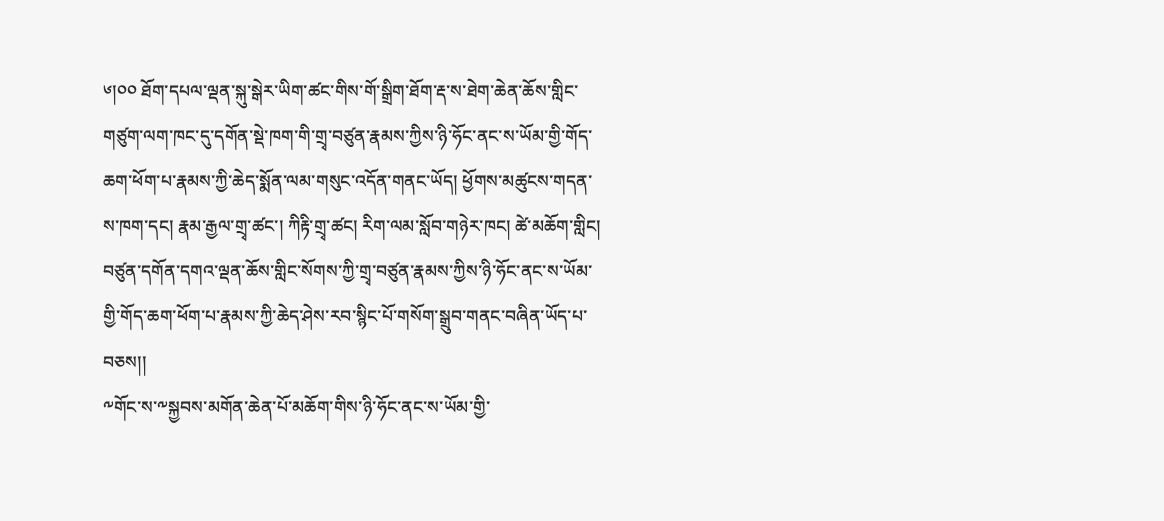༦།༠༠ ཐོག་དཔལ་ལྡན་སྐུ་སྒེར་ཡིག་ཚང་གིས་གོ་སྒྲིག་ཐོག་རྡ་ས་ཐེག་ཆེན་ཆོས་གླིང་གཙུག་ལག་ཁང་དུ་དགོན་སྡེ་ཁག་གི་གྲྭ་བཙུན་རྣམས་ཀྱིས་ཉི་ཧོང་ནང་ས་ཡོམ་གྱི་གོད་ཆག་ཕོག་པ་རྣམས་ཀྱི་ཆེད་སྨོན་ལམ་གསུང་འདོན་གནང་ཡོད། ཕྱོགས་མཚུངས་གདན་ས་ཁག་དང། རྣམ་རྒྱལ་གྲྭ་ཚང་། ཀིརྟི་གྲྭ་ཚང། རིག་ལམ་སློབ་གཉེར་ཁང། ཚེ་མཆོག་གླིང། བཙུན་དགོན་དགའ་ལྡན་ཆོས་གླིང་སོགས་ཀྱི་གྲྭ་བཙུན་རྣམས་ཀྱིས་ཉི་ཧོང་ནང་ས་ཡོམ་གྱི་གོད་ཆག་ཕོག་པ་རྣམས་ཀྱི་ཆེད་ཤེས་རབ་སྙིང་པོ་གསོག་སྒྲུབ་གནང་བཞིན་ཡོད་པ་བཅས།།
༸གོང་ས་༸སྐྱབས་མགོན་ཆེན་པོ་མཆོག་གིས་ཉི་ཧོང་ནང་ས་ཡོམ་གྱི་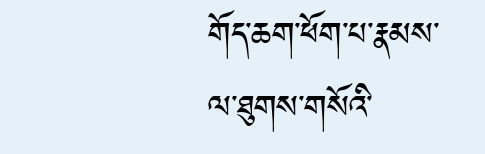གོད་ཆག་ཕོག་པ་རྣམས་ལ་ཐུགས་གསོའི་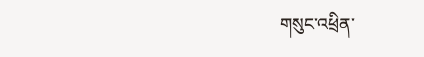གསུང་འཕྲིན་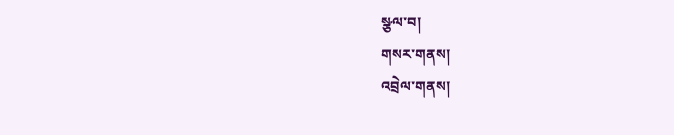སྩལ་བ།
གསར་གནས།
འབྲེལ་གནས།